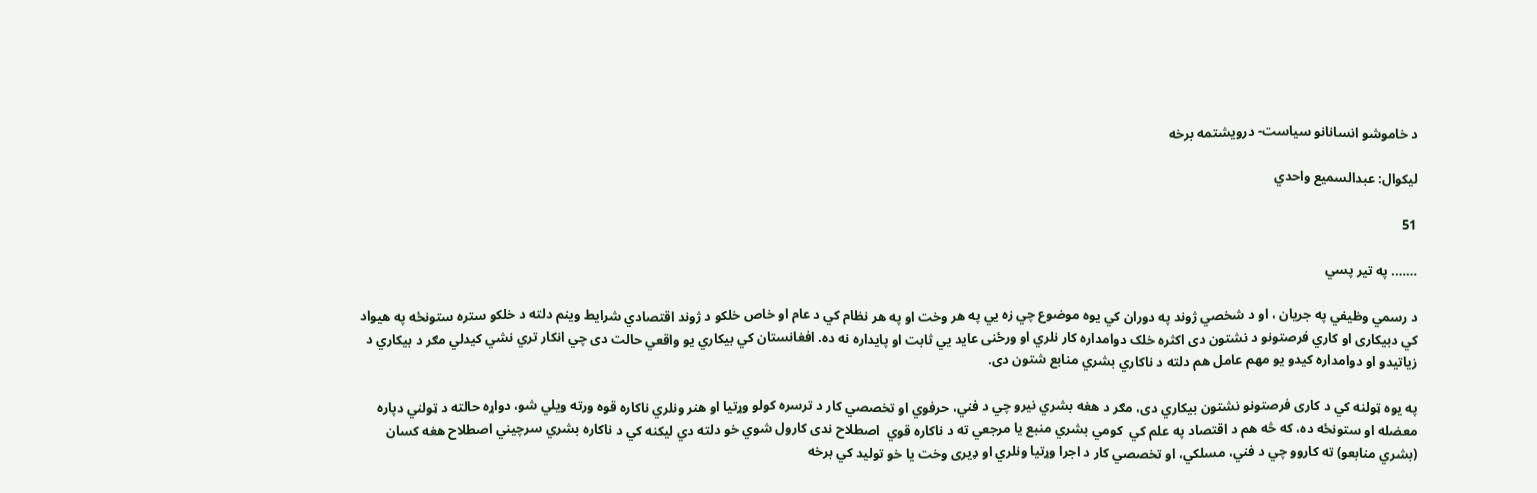د خاموشو انسانانو سیاست- درویشتمه برخه

لیکوال: عبدالسمیع واحدي

51

……. په تیر پسي

د رسمي وظیفي په جریان ، او د شخصي ژوند په دوران کي یوه موضوع چي زه يي په هر وخت او په هر نظام کي د عام او خاص خلکو د ژوند اقتصادي شرایط وینم دلته د خلکو ستره ستونځه په هیواد کي دبیکاری او کاري فرصتونو د نشتون دی اکثره خلک دوامداره کار نلري او ورځنی عاید يي ثابت او پایداره نه ده. افغانستان کي بیکاري یو واقعي حالت دی چي انکار تري نشي کیدلي مګر د بیکاري د زیاتیدو او دوامداره کیدو یو مهم عامل هم دلته د ناکاري بشري منابع شتون دی.

په یوه ټولنه کي د کاری فرصتونو نشتون بیکاري دی، مګر د هغه بشري نیرو چي د فني، حرفوي او تخصصي کار د ترسره کولو وړتیا او هنر ونلري ناکاره قوه ورته ویلي شو، دواړه حالته د ټولني دپاره  معضله او ستونځه ده، که څه هم د اقتصاد په علم کي  کومي بشري منبع یا مرجعي ته د ناکاره قوي  اصطلاح ندی کارول شوي خو دلته دي لیکنه کي د ناکاره بشري سرچیني اصطلاح هغه کسان (بشري منابعو) ته کاروو چي د فني، مسلکي، او تخصصي کار د اجرا وړتیا ونلري او ډیری وخت یا خو تولید کي برخه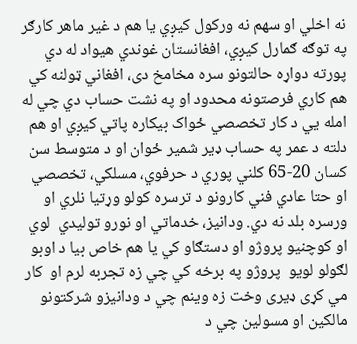نه اخلي او سهم نه ورکول کیږي یا هم د غیر ماهر کارګر په توګه ګمارل کیږي، افغانستان غوندي هیواد له دي پورته دواړه حالتونو سره مخامخ دی، افغاني ټولنه کي هم کاري فرصتونه محدود او په نشت حساب دي چي له امله يي د کار تخصصي ځواک بيکاره پاتي کیږي او هم دلته د عمر په حساب ډير شمیر ځوان او د متوسط سن کسان 20-65 کلني پوري د حرفوي، مسلکي، تخصصي او حتا عادي فني کارونو د ترسره کولو وړتیا نلري او ورسره بلد نه دي. ودانیز، خدماتي او نورو تولیدي  لوي او کوچنیو پروژو او دستګاو کي یا هم خاص بیا د اوبو لګولو لویو  پروژو په برخه کي چي زه تجربه لرم او  کار مي کړی ډیری وخت زه وینم چي د ودانیزو شرکتونو مالکین او مسولین چي د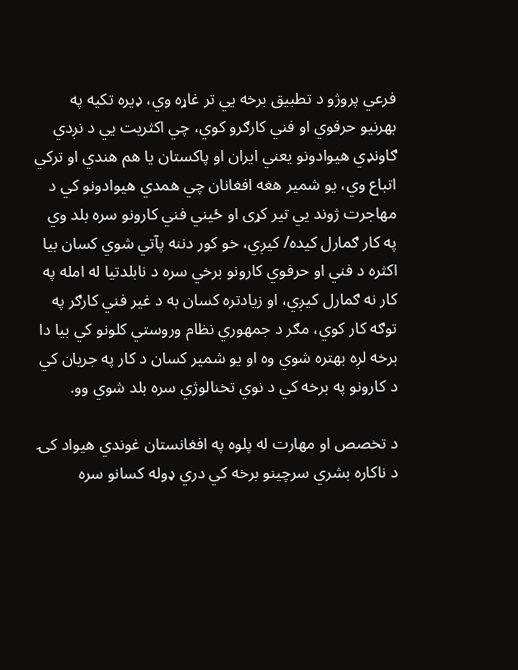فرعي پروژو د تطبیق برخه يي تر غاړه وي، ډيره تکیه په بهرنیو حرفوي او فني کارګرو کوي، چي اکثریت يي د نږدي ګاونډي هیوادونو یعني ایران او پاکستان یا هم هندي او ترکي اتباع وي، یو شمیر هغه افغانان چي همدي هیوادونو کي د مهاجرت ژوند يي تیر کړی او ځیني فني کارونو سره بلد وي په کار ګمارل کیده/ کیږي، خو کور دننه پآتي شوي کسان بیا اکثره د فني او حرفوي کارونو برخي سره د نابلدتیا له امله په کار نه ګمارل کیږي، او زیادتره کسان به د غیر فني کارګر په توګه کار کوي، مګر د جمهوري نظام وروستي کلونو کي بیا دا برخه لږه بهتره شوي وه او یو شمیر کسان د کار په جریان کي د کارونو په برخه کي د نوي تخنالوژي سره بلد شوي وو.

د تخصص او مهارت له پلوه په افغانستان غوندي هیواد کۍ د ناکاره بشري سرچینو برخه کي دري ډوله کسانو سره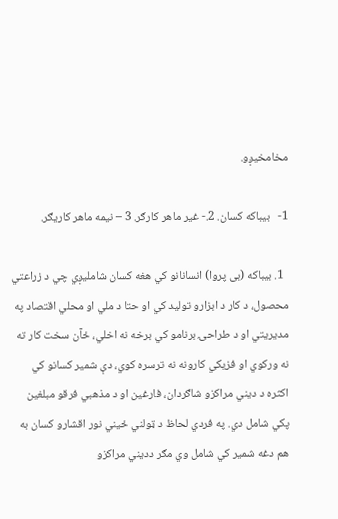مخامخیږو.

1-   بيباکه کسان. 2.- غیر ماهر کارګر. 3 – نیمه ماهر کاریګر.

  1. بيباکه (بی پروا) انسانانو کي هغه کسان شاملیږي چي د زراعتي محصول، د کار د ابزارو تولید کي او حتا د ملي او محلي اقتصاد په مدیریتي او د طراحۍ برنامو کي برخه نه اخلي، ځآن سخت کار ته نه ورکوي او فزیکي کارونه نه ترسره کوي، دې شمیر کسانو کي اکثره د دیني مراکزو شاګردان، فارغین او د مذهبي فرقو مبلغین پکي شامل دي. په فردي لحاظ د ټولني ځيني نور اقشارو کسان به هم دغه شمیر کي شامل وي مګر ددیني مراکزو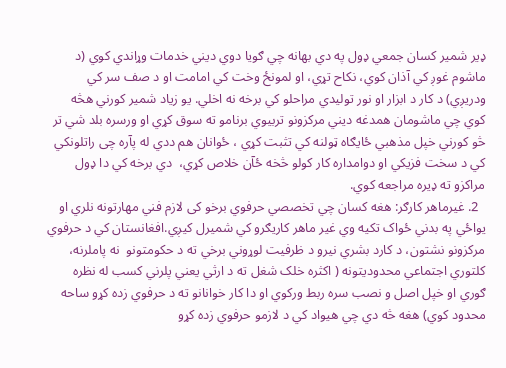ډیر شمیر کسان جمعي ډول په دي بهانه چي ګویا دوي دیني خدمات وړاندي کوي (د ماشوم غوږ کي آذان کوي، نکاح تړي، او لمونځ وخت کي امامت او د صف سر کي ودریږي) د کار د ابزار او نور تولیدي مراحلو کي برخه نه اخلي. یو زیاد شمیر کورني هڅه کوي چي ماشومان همدغه دیني مرکزونو تربیوي برنامو ته سوق کړي او ورسره بلد شي تر څو کورني خپل مذهبي ځايګاه ټولنه کي تثبت کړي ، ځوانان هم ددي له پآره چی راتلونکي کي د سخت فزیکي او دوامداره کار کولو څخه ځآن خلاص کړي،  دي برخه کي دا ډول مراکزو ته ډیره مراجعه کوي.
  2. غیرماهر کارګر: هغه کسان چي تخصصي حرفوي برخو کی لازم فني مهارتونه نلري او یواځي په بدني ځواک تکیه وي غیر ماهر کاریګرو کي شمیرل کیږي.افغانستان کي د حرفوي مرکزونو نشتون، د کارد بشري نیرو د ظرفیت لوړوني برخي ته د حکومتونو  نه پاملرنه، کلتوري اجتماعي محدودیتونه ( اکثره خلک شغل ته د ارثي یعني پلرني کسب له نظره ګوري او خپل اصل و نصب سره ربط ورکوي او دا کار خوانانو ته د حرفوي زده کړو ساحه محدود کوي) هغه څه دي چي هیواد کي د لازمو حرفوي زده کړو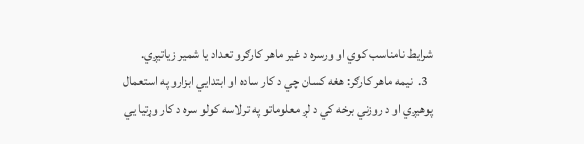شرایط نامناسب کوي او ورسره د غیر ماهر کارګرو تعداد یا شمیر زیاتیږي.
  3.  نیمه ماهر کارګر: هغه کسان چي د کار ساده او ابتدايي ابزارو په استعمال پوهیږي او د روزني برخه کي د لږ معلوماتو په ترلاسه کولو سره د کار وړتیا يي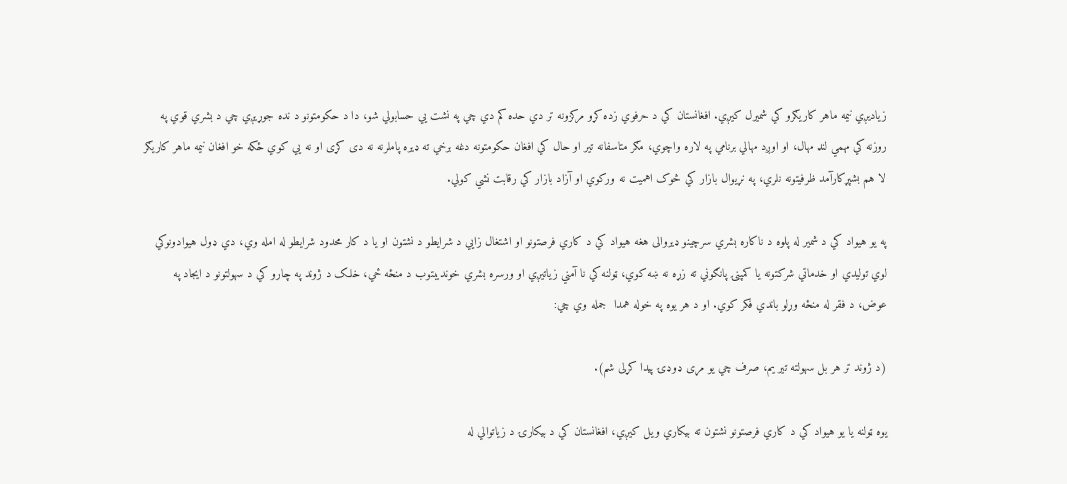زیادیږي نیمه ماهر کاریګرو کي شمیرل کیږي. افغانستان کي د حرفوي زده کړو مرکزونه تر دي حده کم دي چي په نشت يي حسابولي شو، دا د حکومتونو د نده جوړیږي چي د بشري قوي په روزنه کي مهمي لنډ مهال، او اوږد مهالي برنامي په لاره واچوي، مګر متاسفانه تیر او حال کي افغان حکومتونه دغه برخي ته ډیره پاملرنه نه دی کړی او نه يي کوي ځکه خو افغان نیمه ماهر کاریګر لا هم بشپړکارآمد ظرفیتونه نلري، په نړیوال بازار کي څوک اهمیت نه ورکوي او آزاد بازار کي رقابت نشي کولي.

په یو هیواد کي د شمیر له پلوه د ناکاره بشري سرچینو ډیروالی هغه هیواد کي د کاري فرصتونو او اشتغال زايي د شرایطو د نشتون او یا د کار محدود شرایطو له امله وي، دي ډول هیوادونوکي لوي تولیدي او خدماتي شرکتونه یا کمپنۍ پانګوني ته زړه نه ښه کوي، ټولنه کي نا آمني زیاتیږي او ورسره بشري خوندیبتوب د منځه ځي، خلک د ژوند په چارو کي د سهولتونو د ایجاد په عوض، د فقر له منځه وړلو باندي فکر کوي. او د هر یوه په خوله همدا  جمله وي چي:

(د ژوند تر هر بل سهولته تیر یم، صرف چي یو مړی ډوډۍ پیدا کړلی شم).

یوه ټولنه یا یو هیواد کي د کاري فرصتونو نشتون ته بیکاري ویل کیږي، افغانستان کي د بیکارۍ د زیاتوالي له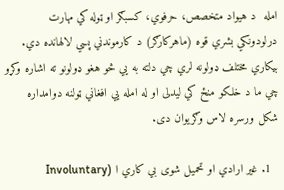امله  د هیواد متخصص، حرفوي، کسبګر او ټوله کي مهارت درلودونکي بشري قوه (ماهرکارګر) د کارموندني پسي لالهانده دي. بیکاري مختلف ډولونه لري چي دلته به يي څو هغو ډولونو ته اشاره وکړو چي ما د خلکو منځ کي لیدلی او له امله يي افغاني ټولنه دوامداره شکل ورسره لاس وګریوان دی.

  1. غير ارادي او تحمیل شوی بي کاري ا (Involuntary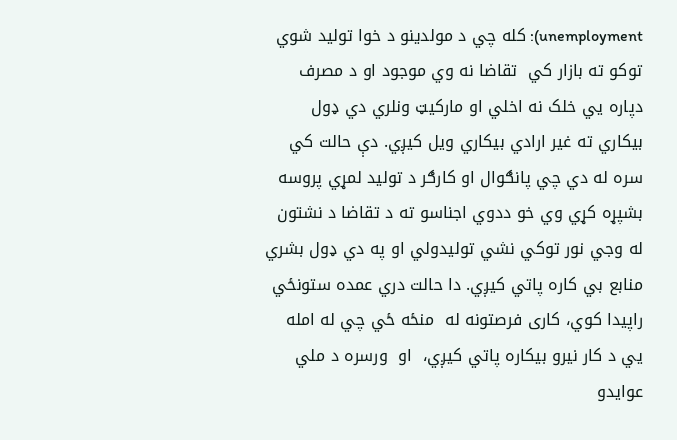unemployment): کله چي د مولدینو د خوا تولید شوي توکو ته بازار کي  تقاضا نه وي موجود او د مصرف دپاره يي خلک نه اخلي او مارکیټ ونلري دي ډول بيکاري ته غیر ارادي بيکاري ویل کیږي. دې حالت کي سره له دي چي پانګوال او کارګر د تولید لمړي پروسه بشپړه کړي وي خو ددوي اجناسو ته د تقاضا د نشتون له وجي نور توکي نشي تولیدولي او په دي ډول بشري منابع بي کاره پاتي کیږي. دا حالت دري عمده ستونځي راپیدا کوي، کاری فرصتونه له  منځه ځي چي له امله يي د کار نیرو بیکاره پاتي کیږي،  او  ورسره د ملي عوایدو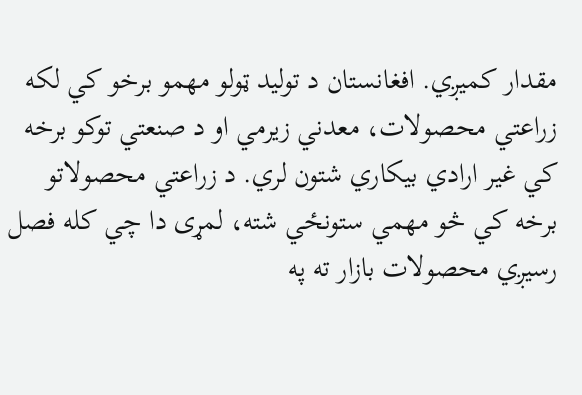مقدار کمیږي. افغانستان د تولید ټولو مهمو برخو کي لکه زراعتي محصولات، معدني زیرمي او د صنعتي توکو برخه کي غیر ارادي بیکاري شتون لري. د زراعتي محصولاتو برخه کي څو مهمي ستونځي شته، لمړی دا چي کله فصل رسیږي محصولات بازار ته په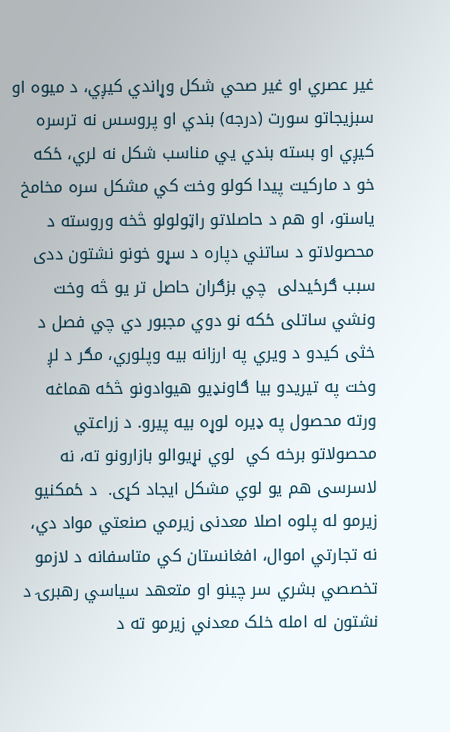غیر عصري او غیر صحي شکل وړاندي کیږي، د میوه او سبزیجاتو سورت (درجه) بندي او پروسس نه ترسره کیږي او بسته بندي يي مناسب شکل نه لري، ځکه خو د مارکیت پیدا کولو وخت کي مشکل سره مخامخ یاستو، او هم د حاصلاتو راټولولو څخه وروسته د محصولاتو د ساتني دپاره د سړو خونو نشتون ددی سبب ګرځيدلی  چي بزګران حاصل تر یو څه وخت ونشي ساتلی ځکه نو دوي مجبور دي چي فصل د خثی کیدو د ویري په ارزانه بیه وپلوري، مګر د لږ وخت په تیریدو بیا ګاونډیو هیوادونو څځه هماغه ورته محصول په ډیره لوړه بیه پیرو. د زراعتي محصولاتو برخه کي  لوي نړیوالو بازارونو ته، نه لاسرسی هم یو لوي مشکل ایجاد کړی.  د ځمکنیو زیرمو له پلوه اصلا معدنی زیرمي صنعتي مواد دي، نه تجارتي اموال، افغانستان کي متاسفانه د لازمو تخصصي بشري سر چینو او متعهد سیاسي رهبرۍ د نشتون له امله خلک معدني زیرمو ته د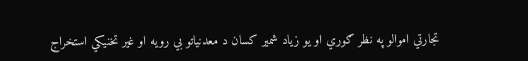تجارتي اموالو په نظر ګوري او یو زیاد شمیر کسان د معدنیاتو بي رویه او غیر تخنیکي استخراج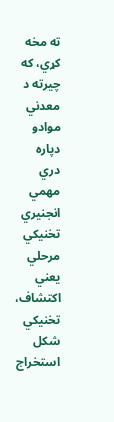ته مخه کړي، که چیرته د معدني موادو دپاره دري مهمي انجنیري تخنیکي مرحلي یعني اکتشاف، تخنیکي شکل استخراج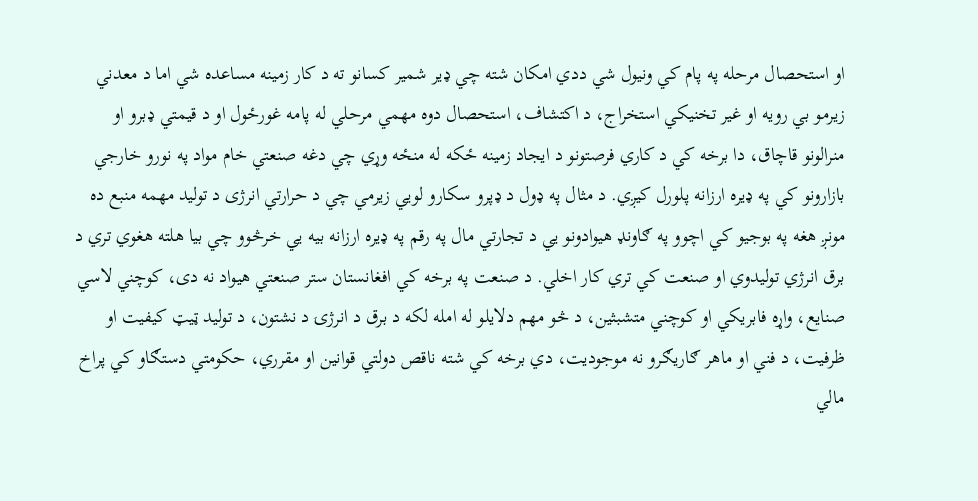او استحصال مرحله په پام کي ونیول شي ددي امکان شته چي ډير شمیر کسانو ته د کار زمینه مساعده شي اما د معدني زیرمو بي رویه او غیر تخنیکي استخراج، د اکتشاف، استحصال دوه مهمي مرحلي له پامه غورځول او د قیمتي ډبرو او منرالونو قاچاق، دا برخه کي د کاري فرصتونو د ایجاد زمینه ځکه له منځه وړي چي دغه صنعتي خام مواد په نورو خارجي بازارونو کي په ډیره ارزانه پلورل کیږي. د مثال په ډول د ډپرو سکارو لويي زیرمي چي د حرارتي انرژی د تولید مهمه منبع ده مونږ هغه په بوجیو کي اچوو په ګاونډ هیوادونو يي د تجارتي مال په رقم په ډيره ارزانه بیه يي خرڅوو چي بیا هلته هغوي تري د برق انرژي تولیدوي او صنعت کي تري کار اخلي. د صنعت په برخه کي افغانستان ستر صنعتي هیواد نه دی، کوچني لاسي صنایع، واړه فابریکي او کوچني متشبثین، د څو مهم دلایلو له امله لکه د برق د انرژۍ د نشتون، د تولید ټیټ کیفیت او ظرفیت، د فني او ماهر ګاریګرو نه موجودیت، دي برخه کي شته ناقص دولتي قوانین او مقرري، حکومتي دستګاو کي پراخ مالي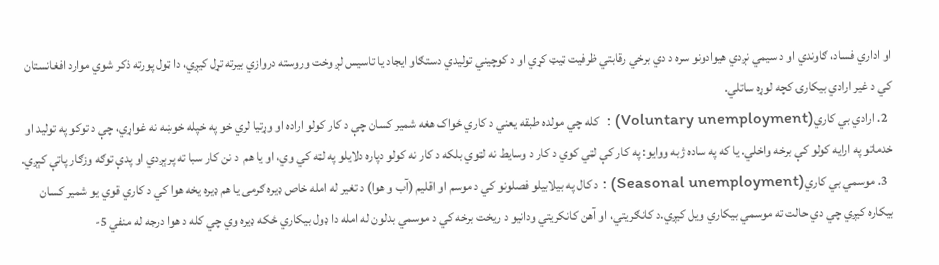او اداري فساد، ګاوندي او د سیمي نږدي هیوادونو سره د دي برخي رقابتي ظرفیت ټیټ کړي او د کوچیني تولیدي دستګاو ایجاد یا تاسیس لږ وخت وروسته دروازي بیرته تړل کیږي، دا ټول پورته ذکر شوي موارد افغانستان کي د غیر ارادي بیکارۍ کچه لوړه ساتلي.
  2. ارادي بي کاري(Voluntary unemployment) :  کله چي مولده طبقه یعني د کاري ځواک هغه شمیر کسان چې د کار کولو اراده او وړتيا لري خو په خپله خوښه نه غواړي، چې د توکو په توليد او خدماتو په ارایه کولو کې برخه واخلي. یا که په ساده ژبه ووایو: په کار کې لټي کوي د کار د وسایط نه لټوي بلکه د کار نه کولو دپاره دلایلو په لټه کي وي، او یا هم  د نن کار سبا ته پرېږدي او پدې توګه وزګار پاتې کېږي.
  3. موسمي بي کاري(Seasonal unemployment) : د کال په بیلابیلو فصلونو کي د موسم او اقلیم (آب و هوا) د تغیر له امله خاص ډیره ګرمی یا هم ډيره یخه هوا کي د کاري قوي یو شمیر کسان بیکاره کیږي چي دي حالت ته موسمي بیکاري ویل کیږي.د کانګریتي، او آهن کانکریتي ودانیو د ریخت برخه کي د موسمي بدلون له امله دا ډول بیکاري ځکه ډيره وي چي کله د هوا درجه له منفي 5-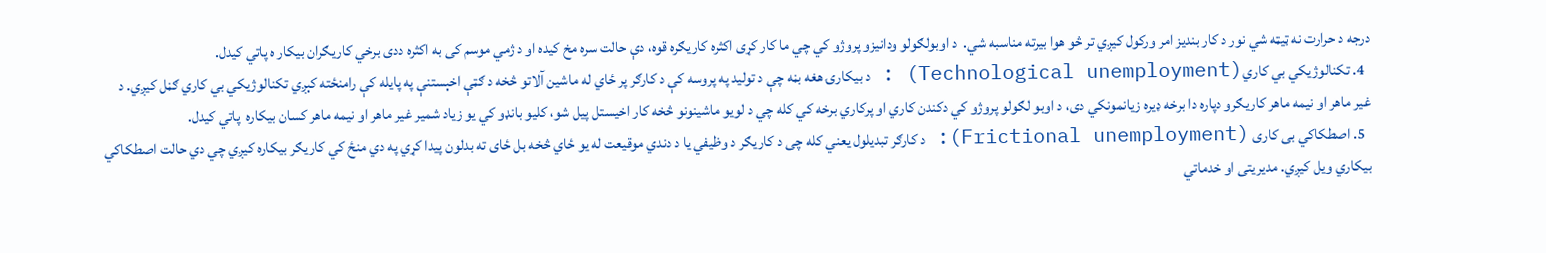درجه د حرارت نه ټیټه شي نور د کار بندیز امر ورکول کیږي تر څو هوا بیرته مناسبه شي.  د اوبولګولو ودانیزو پروژو کي چي ما کار کړی اکثره کاریګره قوه، دې حالت سره مخ کیده او د ژمي موسم کی به اکثره ددی برخي کاریګران بیکار ه پاتي کیدل.
  4. تکنالوژيکي بي کاري(Technological unemployment) : د بیکارۍ هغه بڼه چې د توليد په پروسه کې د کارګر پر ځاي له ماشين آلاتو څخه د ګټې اخېستنې په پايله کې رامنځته کېږي تکنالوژیکي بي کاري ګڼل کیږي. د غیر ماهر او نیمه ماهر کاریګرو دپاره دا برخه ډیره زیانمونکي دی، د اوبو لګولو پروژو کي دکندن کاري او پرکاري برخه کي کله چي د لويو ماشینونو څخه کار اخیستل پیل شو، کلیو بانډو کي یو زیاد شمیر غیر ماهر او نیمه ماهر کسان بيکاره  پاتي کیدل.
  5. اصطکاکي بی کاری (Frictional unemployment): د کارګر تبدیلول یعني کله چی د کاریګر د وظیفي یا د دندي موقیعت له یو ځاي څخه بل ځای ته بدلون پیدا کړي په دي منځ کي کاریګر بیکاره کیږي چي دي حالت اصطکاکي بیکاري ویل کیږي. مدیریتی او خدماتي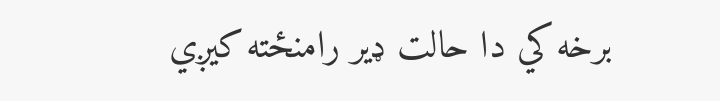برخه کي دا حالت ډير رامنځته کیږي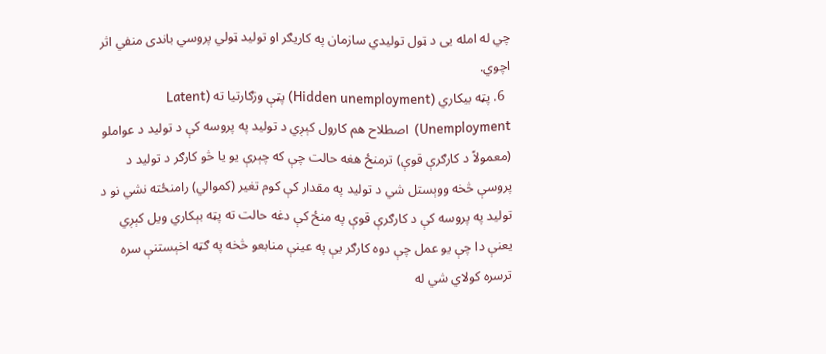چي له امله يی د ټول تولیدي سازمان په کاریګر او تولید ټولي پروسي باندی منفي اثر اچوي.
  6. پټه بیکاري (Hidden unemployment) پټې وزګارتيا ته (Latent Unemployment)  اصطلاح هم کارول کېږي د توليد په پروسه کې د توليد د عواملو (معمولاً د کارګرې قوې) ترمنځ هغه حالت چې که چېرې يو يا څو کارګر د توليد د پروسې څخه ووېستل شي د توليد په مقدار کې کوم تغير (کموالي) رامنځته نشي نو د توليد په پروسه کې د کارګرې قوې په منځ کې دغه حالت ته پټه بېکاري ويل کېږي يعنې دا چې يو عمل چې دوه کارګر يې په عينې منابعو څخه په ګټه اخېستنې سره ترسره کولاي شي له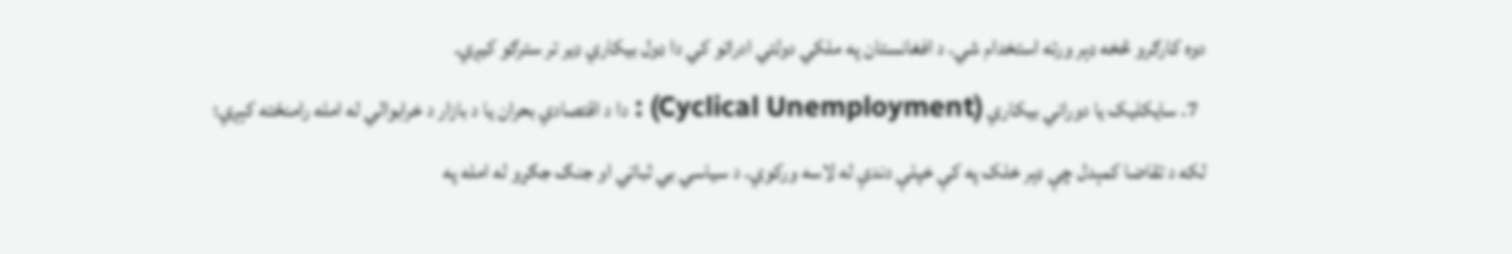دوه کارګرو څخه ډېر ورته استخدام شي. د افغانستان په ملکي دولتي ادراتو کي دا ډول بیکاري ډیر تر سترګو کیږي.
  7. سایکلیک یا دوراني بیکاري (Cyclical Unemployment) : دا د اقتصادي بحران یا د بازار د خرابوالي له امله رامنځته کېږي؛ لکه د تقاضا کمېدل چې ډېر خلک په کې خپلې دندې له لاسه ورکوي. د سیاسي بي ثباتي او جنګ جګړو له امله په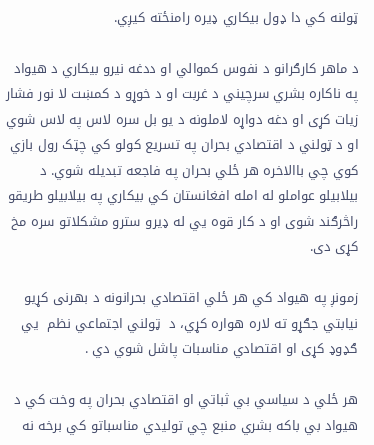ټولنه کي دا ډول بیکاري ډيره رامنځته کیږي.

د ماهر کارګرانو د نفوس کموالي او ددغه نیرو بیکاري د هیواد په ناکاره بشري سرچیني د غربت او د خوړو د کمښت لا نور فشار زیات کړی او دغه دواړه لاملونه د یو بل سره لاس په لاس شوي او د ټولني د اقتصادي بحران په تسریع کولو کي چټک رول بازي کوي چي باالاخره هر ځلي بحران په فاجعه تبدیله شوي. د بیلابیلو عواملو له امله افغانستان کي بیکاري په بیلابیلو طریقو راڅرګند شوی او د کار قوه يي له ډيرو سترو مشکلاتو سره مخ کړی دی.

زمونږ په هیواد کي هر ځلي اقتصادي بحرانونه د بهرنی کړیو نیابتي جګړو ته لاره هواره کړي، د  ټولني اجتماعي نظم  يي ګډوډ کړی او اقتصادي مناسبات پاشل شوي دي .

هر ځلي د سیاسي بي ثباتي او اقتصادي بحران په وخت کي د هیواد بي باکه بشري منبع چي تولیدي مناسباتو کي برخه نه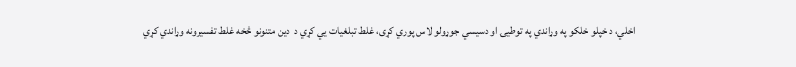اخلي، د خپلو خلکو په وړاندي په توطیۍ او دسیسي جوړولو لاس پوري کړی، غلط تبلغیات يي کړي د  دین متنونو څخه غلط تفسیرونه وړاندي کړي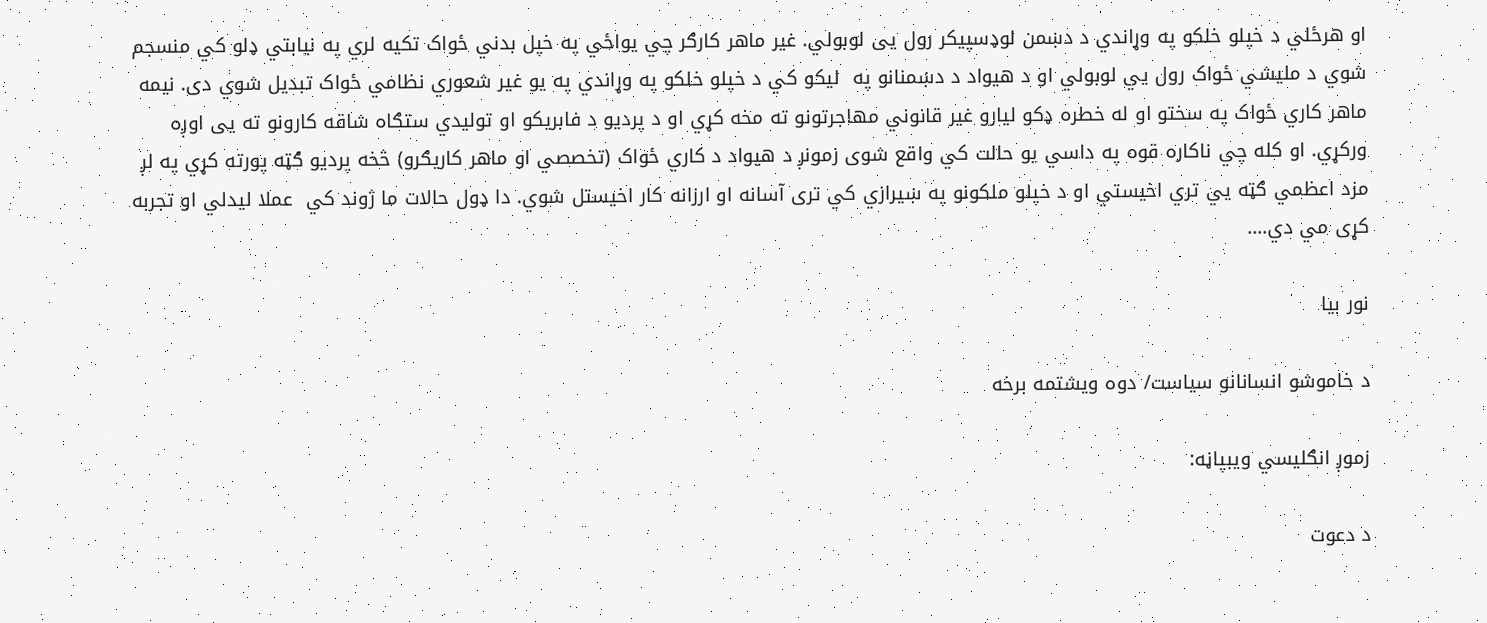او هرځلي د خپلو خلکو په وړاندي د دښمن لوډسپیکر رول يی لوبولي. غیر ماهر کارګر چي یواځي په خپل بدني ځواک تکیه لري په نیابتي ډلو کي منسجم شوي د ملیشي ځواک رول يي لوبولي او د هیواد د دښمنانو په  لیکو کي د خپلو خلکو په وړاندي په یو غیر شعوري نظامي ځواک تبدیل شوي دی. نیمه ماهر کاري ځواک په سختو او له خطره ډکو لیارو غیر قانوني مهاجرتونو ته مخه کړي او د پردیو د فابریکو او تولیدي ستګاه شاقه کارونو ته يی اوږه ورکړي. او کله چي ناکاره قوه په داسي یو حالت کي واقع شوی زمونږ د هیواد د کاري ځواک (تخصصي او ماهر کاریګرو) څخه پردیو ګټه پورته کړي په لږ مزد اعظمي ګټه يي تري اخیستي او د خپلو ملکونو په ښیرازي کي تری آسانه او ارزانه کار اخیستل شوي. دا ډول حالات ما ژوند کي  عملا لیدلي او تجربه کړی مي دي….

نور بیا

د خاموشو انسانانو سیاست/ دوه ویشتمه برخه

زموږ انګلیسي ویبپاڼه:

د دعوت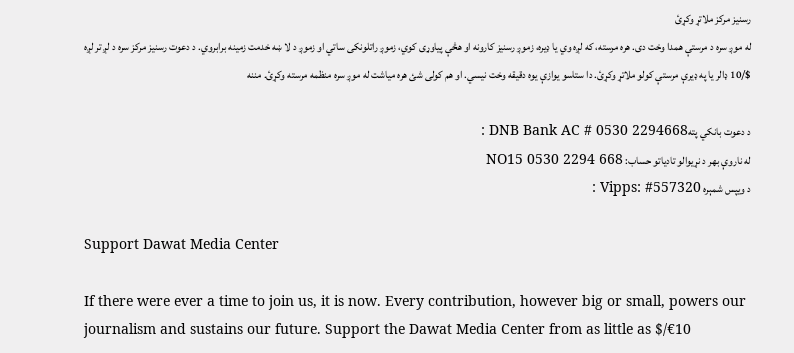رسنیز مرکز ملاتړ وکړئ
له موږ سره د مرستې همدا وخت دی. هره مرسته، که لږه وي یا ډیره، زموږ رسنیز کارونه او هڅې پیاوړی کوي، زموږ راتلونکی ساتي او زموږ د لا ښه خدمت زمینه برابروي. د دعوت رسنیز مرکز سره د لږ تر لږه $/10 ډالر یا په ډیرې مرستې کولو ملاتړ وکړئ. دا ستاسو یوازې یوه دقیقه وخت نیسي. او هم کولی شئ هره میاشت له موږ سره منظمه مرسته وکړئ. مننه

د دعوت بانکي پتهDNB Bank AC # 0530 2294668 :
له ناروې بهر د نړیوالو تادیاتو حساب: NO15 0530 2294 668
د ویپس شمېره Vipps: #557320 :

Support Dawat Media Center

If there were ever a time to join us, it is now. Every contribution, however big or small, powers our journalism and sustains our future. Support the Dawat Media Center from as little as $/€10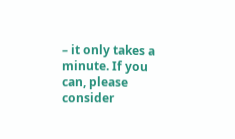– it only takes a minute. If you can, please consider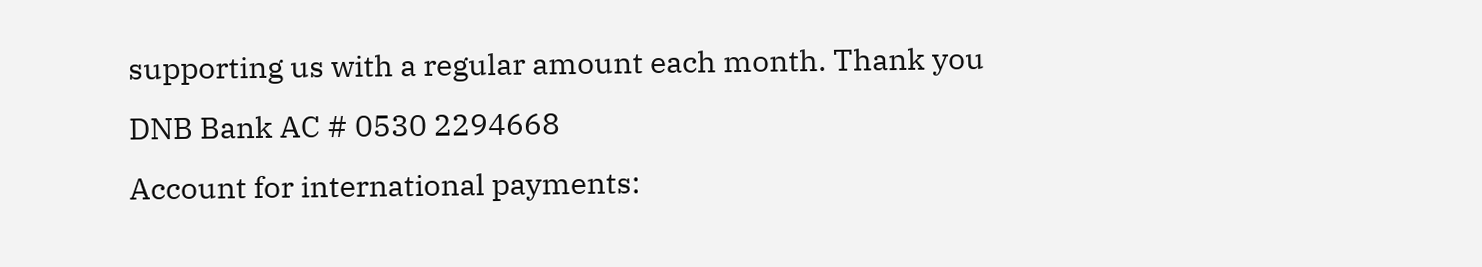supporting us with a regular amount each month. Thank you
DNB Bank AC # 0530 2294668
Account for international payments: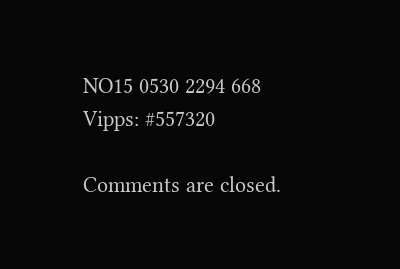NO15 0530 2294 668
Vipps: #557320

Comments are closed.